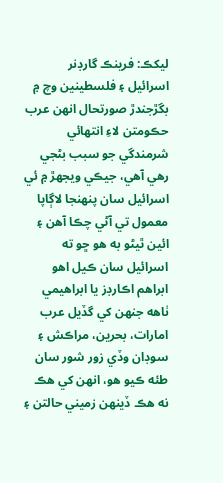ليکڪ: فرينڪ گارڊنر
اسرائيل ۽ فلسطينين وچ ۾ بگڙجندڙ صورتحال انهن عرب حڪومتن لاءِ انتهائي شرمندگي جو سبب بڻجي رهي آهي، جيڪي ويجهڙ ۾ ئي اسرائيل سان پنهنجا لاڳاپا معمول تي آڻي چڪا آهن ۽ ائين ٿيڻو به هو ڇو ته اسرائيل سان ڪيل اهو ابراهم اڪارڊز يا ابراهيمي ٺاهه جنهن کي گڏيل عرب امارات، بحرين، مراڪش ۽ سوڊان وڏي زور شور سان طئه ڪيو هو، انهن کي هڪ نه هڪ ڏينهن زميني حالتن ۽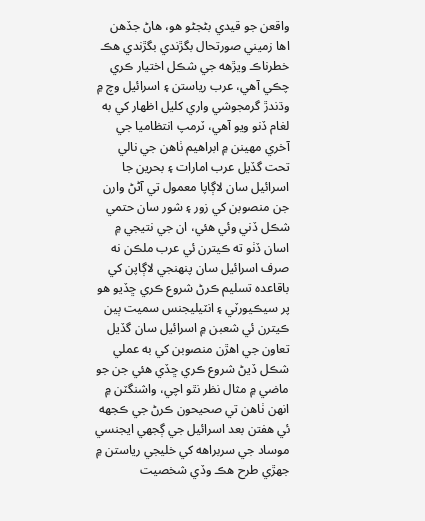واقعن جو قيدي بڻجڻو هو، هاڻ جڏهن اها زميني صورتحال بگڙندي بگڙندي هڪ خطرناڪ ويڙهه جي شڪل اختيار ڪري چڪي آهي، عرب رياستن ۽ اسرائيل وچ ۾ وڌندڙ گرمجوشي واري کليل اظهار کي به لغام ڏنو ويو آهي، ٽرمپ انتظاميا جي آخري مهينن ۾ ابراهيم ٺاهن جي نالي تحت گڏيل عرب امارات ۽ بحرين جا اسرائيل سان لاڳاپا معمول تي آڻڻ وارن جن منصوبن کي زور ۽ شور سان حتمي شڪل ڏني وئي هئي، ان جي نتيجي ۾ اسان ڏٺو ته ڪيترن ئي عرب ملڪن نه صرف اسرائيل سان پنهنجي لاڳاپن کي باقاعده تسليم ڪرڻ شروع ڪري ڇڏيو هو پر سيڪيورٽي ۽ انٽيليجنس سميت ٻين ڪيترن ئي شعبن ۾ اسرائيل سان گڏيل تعاون جي اهڙن منصوبن کي به عملي شڪل ڏيڻ شروع ڪري ڇڏي هئي جن جو ماضي ۾ مثال نظر نٿو اچي، واشنگٽن ۾ انهن ٺاهن تي صحيحون ڪرڻ جي ڪجهه ئي هفتن بعد اسرائيل جي ڳجهي ايجنسي موساد جي سربراهه کي خليجي رياستن ۾ جهڙي طرح هڪ وڏي شخصيت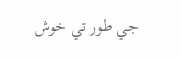جي طور تي خوش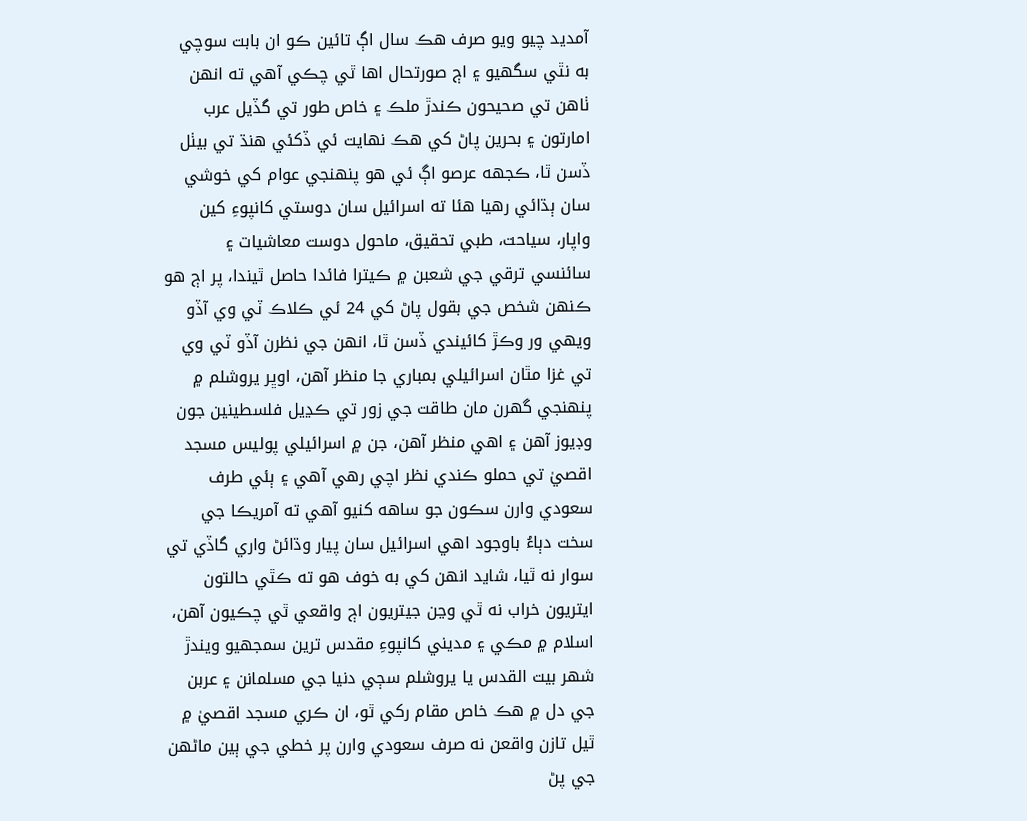آمديد چيو ويو صرف هڪ سال اڳ تائين ڪو ان بابت سوچي به نٿي سگهيو ۽ اڄ صورتحال اها ٿي چڪي آهي ته انهن ٺاهن تي صحيحون ڪندڙ ملڪ ۽ خاص طور تي گڏيل عرب امارتون ۽ بحرين پاڻ کي هڪ نهايت ئي ڏکئي هنڌ تي بيٺل ڏسن ٿا، ڪجهه عرصو اڳ ئي هو پنهنجي عوام کي خوشي سان ٻڌائي رهيا هئا ته اسرائيل سان دوستي کانپوءِ کين واپار، سياحت، طبي تحقيق، ماحول دوست معاشيات ۽ سائنسي ترقي جي شعبن ۾ ڪيترا فائدا حاصل ٿيندا، پر اڄ هو ڪنهن شخص جي بقول پاڻ کي 24 ئي ڪلاڪ ٽي وي آڏو ويهي ور وڪڙ کائيندي ڏسن ٿا، انهن جي نظرن آڏو ٽي وي تي غزا مٿان اسرائيلي بمباري جا منظر آهن، اوڀر يروشلم ۾ پنهنجي گهرن مان طاقت جي زور تي ڪڍيل فلسطينين جون وڊيوز آهن ۽ اهي منظر آهن، جن ۾ اسرائيلي پوليس مسجد اقصيٰ تي حملو ڪندي نظر اچي رهي آهي ۽ ٻئي طرف سعودي وارن سڪون جو ساهه کنيو آهي ته آمريڪا جي سخت دٻاءُ باوجود اهي اسرائيل سان پيار وڌائڻ واري گاڏي تي سوار نه ٿيا، شايد انهن کي به خوف هو ته ڪٿي حالتون ايتريون خراب نه ٿي وڃن جيتريون اڄ واقعي ٿي چڪيون آهن، اسلام ۾ مڪي ۽ مديني کانپوءِ مقدس ترين سمجهيو ويندڙ شهر بيت القدس يا يروشلم سڄي دنيا جي مسلمانن ۽ عربن جي دل ۾ هڪ خاص مقام رکي ٿو، ان ڪري مسجد اقصيٰ ۾ ٿيل تازن واقعن نه صرف سعودي وارن پر خطي جي ٻين ماڻهن جي پڻ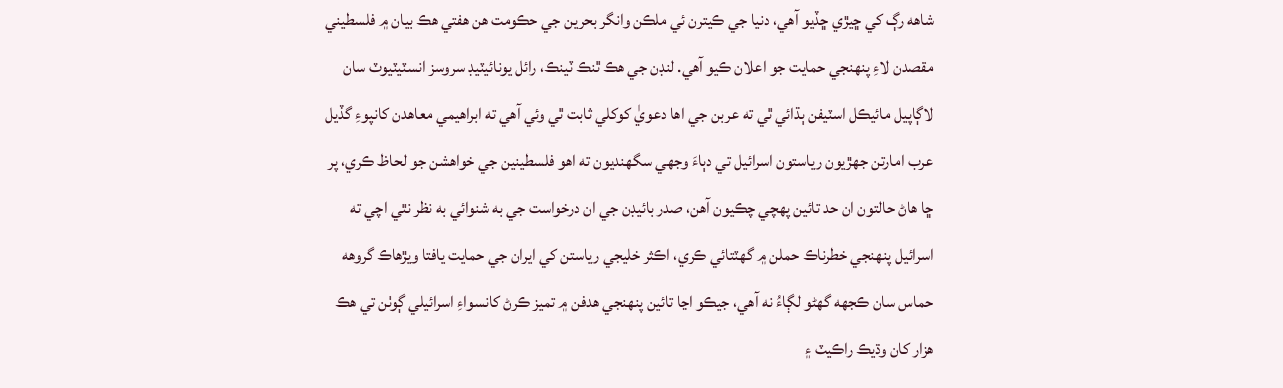شاهه رڳ کي ڇيڙي ڇڏيو آهي، دنيا جي ڪيترن ئي ملڪن وانگر بحرين جي حڪومت هن هفتي هڪ بيان ۾ فلسطيني مقصدن لاءِ پنهنجي حمايت جو اعلان ڪيو آهي. لنڊن جي هڪ ٿنڪ ٽينڪ، رائل يونائيٽيڊ سروسز انسٽيٽيوٽ سان لاڳاپيل مائيڪل اسٽيفن ٻڌائي ٿي ته عربن جي اها دعويٰ کوکلي ثابت ٿي وئي آهي ته ابراهيمي معاهدن کانپوءِ گڏيل عرب امارتن جهڙيون رياستون اسرائيل تي دٻاءَ وجهي سگهنديون ته اهو فلسطينين جي خواهشن جو لحاظ ڪري، پر ڇا هاڻ حالتون ان حد تائين پهچي چڪيون آهن، صدر بائيڊن جي ان درخواست جي به شنوائي به نظر نٿي اچي ته اسرائيل پنهنجي خطرناڪ حملن ۾ گهٽتائي ڪري، اڪثر خليجي رياستن کي ايران جي حمايت يافتا ويڙهاڪ گروهه حماس سان ڪجهه گهڻو لڳاءُ نه آهي، جيڪو اڃا تائين پنهنجي هدفن ۾ تميز ڪرڻ کانسواءِ اسرائيلي ڳوٺن تي هڪ هزار کان وڌيڪ راڪيٽ ۽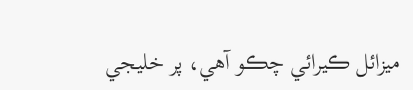ميزائل ڪيرائي چڪو آهي، پر خليجي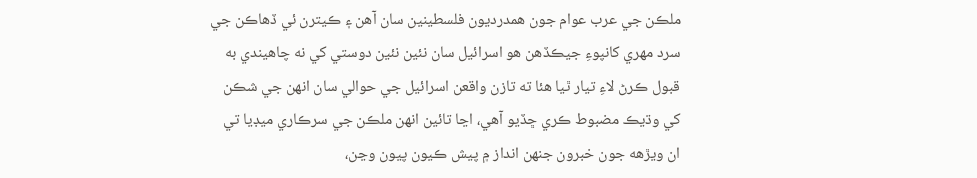ملڪن جي عرب عوام جون همدرديون فلسطينين سان آهن ۽ ڪيترن ئي ڏهاڪن جي سرد مهري کانپوءِ جيڪڏهن هو اسرائيل سان نئين نئين دوستي کي نه چاهيندي به قبول ڪرڻ لاءِ تيار ٿيا هئا ته تازن واقعن اسرائيل جي حوالي سان انهن جي شڪن کي وڌيڪ مضبوط ڪري ڇڏيو آهي، اڃا تائين انهن ملڪن جي سرڪاري ميڊيا تي ان ويڙهه جون خبرون جنهن انداز ۾ پيش ڪيون پيون وڃن،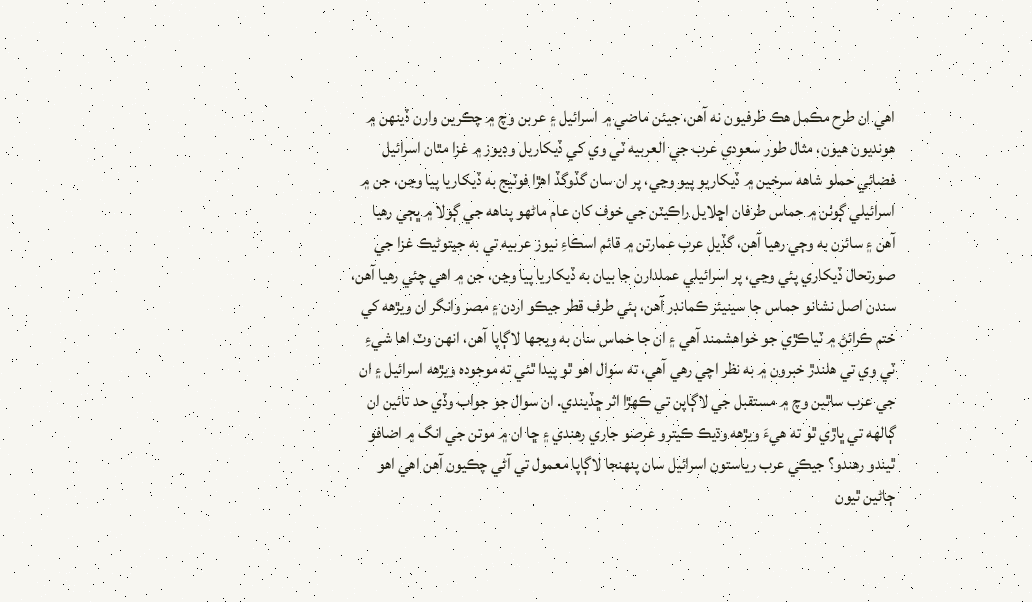اهي ان طرح مڪمل هڪ طرفيون نه آهن، جيئن ماضي ۾ اسرائيل ۽ عربن وچ ۾ چڪرين وارن ڏينهن ۾ هونديون هيون، مثال طور سعودي عرب جي العربيه ٽي وي کي ڏيکاريل وڊيوز ۾ غزا مٿان اسرائيل فضائي حملو شاهه سرخين ۾ ڏيکاريو پيو وڃي، پر ان سان گڏوگڏ اهڙا فوٽيج به ڏيکاريا پيا وڃن، جن ۾ اسرائيلي ڳوٺن ۾ حماس طرفان اڇلايل راڪيٽن جي خوف کان عام ماڻهو پناهه جي ڳولا ۾ ڀڄي رهيا آهن ۽ سائرن به وڄي رهيا آهن، گڏيل عرب عمارتن ۾ قائم اسڪاءِ نيوز عربيه تي به جيتوڻيڪ غزا جي صورتحال ڏيکاري پئي وڃي، پر اسرائيلي عملدارن جا بيان به ڏيکاريا پيا وڃن، جن ۾ اهي چئي رهيا آهن، سندن اصل نشانو حماس جا سينيئر ڪمانڊر آهن، ٻئي طرف قطر جيڪو اردن ۽ مصر وانگر ان ويڙهه کي ختم ڪرائڻ ۾ ٽياڪڙي جو خواهشمند آهي ۽ ان جا حماس سان به ويجها لاڳاپا آهن، انهن وٽ اها شيءِ ٽي وي تي هلندڙ خبرون ۾ به نظر اچي رهي آهي، ته سوال اهو ٿو پيدا ٿئي ته موجوده ويڙهه اسرائيل ۽ ان جي عرب ساٿين وچ ۾ مستقبل جي لاڳاپن تي ڪهڙا اثر ڇڏيندي. ان سوال جو جواب وڏي حد تائين ان ڳالهه تي ڀاڙي ٿو ته هيءَ ويڙهه وڌيڪ ڪيترو عرصو جاري رهندي ۽ ڇا ان ۾ موتن جي انگ ۾ اضافو ٿيندو رهندو؟ جيڪي عرب رياستون اسرائيل سان پنهنجا لاڳاپا معمول تي آڻي چڪيون آهن اهي اهو ڄاڻين ٿيون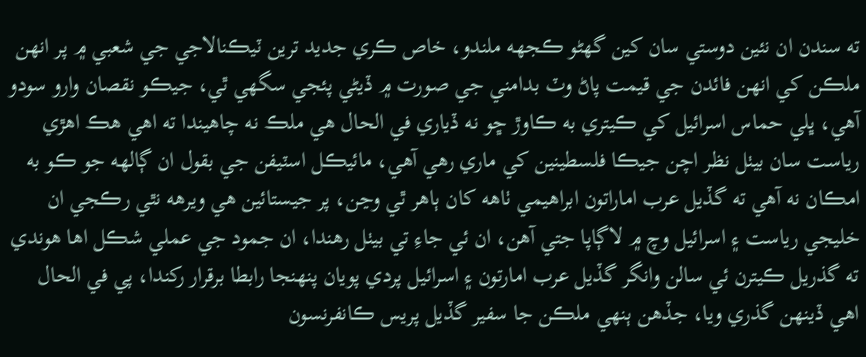ته سندن ان نئين دوستي سان کين گهڻو ڪجهه ملندو، خاص ڪري جديد ترين ٽيڪنالاجي جي شعبي ۾ پر انهن ملڪن کي انهن فائدن جي قيمت پاڻ وٽ بدامني جي صورت ۾ ڏيڻي پئجي سگهي ٿي، جيڪو نقصان وارو سودو آهي، ڀلي حماس اسرائيل کي ڪيتري به ڪاوڙ ڇو نه ڏياري في الحال هي ملڪ نه چاهيندا ته اهي هڪ اهڙي رياست سان بيٺل نظر اچن جيڪا فلسطينين کي ماري رهي آهي، مائيڪل اسٽيفن جي بقول ان ڳالهه جو ڪو به امڪان نه آهي ته گڏيل عرب اماراتون ابراهيمي ٺاهه کان ٻاهر ٿي وڃن، پر جيستائين هي ويرهه نٿي رڪجي ان خليجي رياست ۽ اسرائيل وچ ۾ لاڳاپا جتي آهن، ان ئي جاءِ تي بيٺل رهندا، ان جمود جي عملي شڪل اها هوندي ته گذريل ڪيترن ئي سالن وانگر گڏيل عرب امارتون ۽ اسرائيل پردي پويان پنهنجا رابطا برقرار رکندا، پي في الحال اهي ڏينهن گذري ويا، جڏهن ٻنهي ملڪن جا سفير گڏيل پريس ڪانفرنسون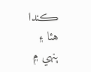ڪندا هئا ۽ ٻنهي ۾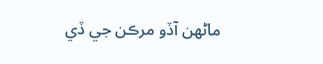ماڻهن آڏو مرڪن جي ڏي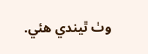وٺ ٿيندي هئي.